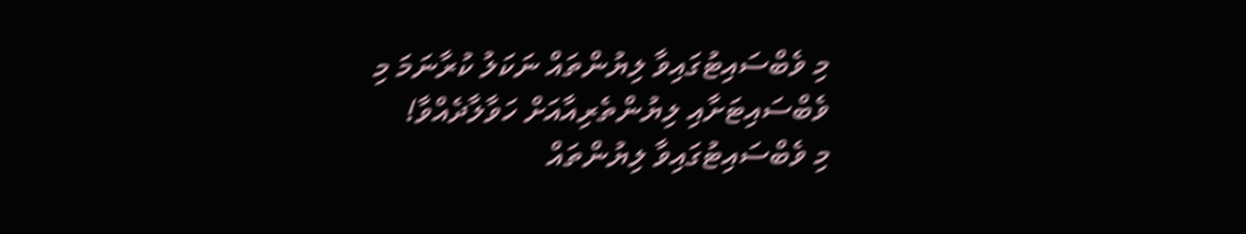މި ވެބްސައިޓުގައިވާ ލިޔުންތައް ނަކަލު ކުރާނަމަ މި ވެބްސައިޓަށާއި ލިޔުންތެރިއާއަށް ހަވާލާދެއްވާ!
މި ވެބްސައިޓުގައިވާ ލިޔުންތައް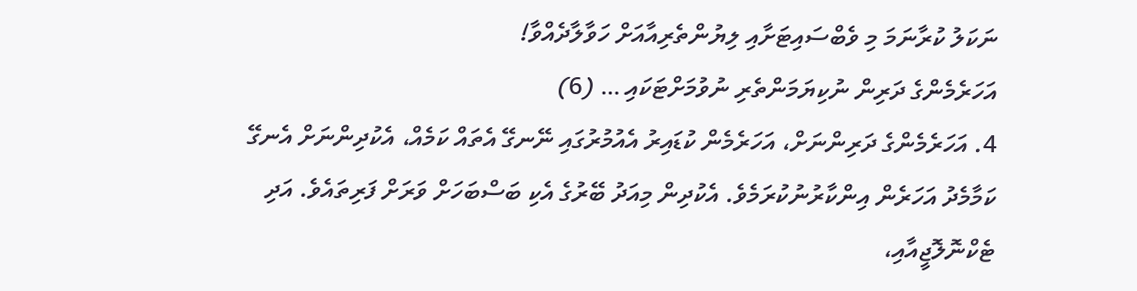ނަކަލު ކުރާނަމަ މި ވެބްސައިޓަށާއި ލިޔުންތެރިއާއަށް ހަވާލާދެއްވާ!
އަހަރެމެންގެ ދަރިން ނުކިޔަމަންތެރި ނުވުމަށްޓަކައި … (6)
4. އަހަރެމެންގެ ދަރިންނަށް، އަހަރެމެން ކުޑައިރު އެއުމުރުގައި ނޭނގޭ އެތައް ކަމެއް، އެކުދިންނަށް އެނގޭ ކަމާމެދު އަހަރެން އިންކާރުނުކުރަމެވެ. އެކުދިން މިއަދު ބޭރުގެ އެކި ބަސްބަހަށް ވަރަށް ފަރިތައެވެ. އަދި ޓެކްނޮލޮޖީއާއި،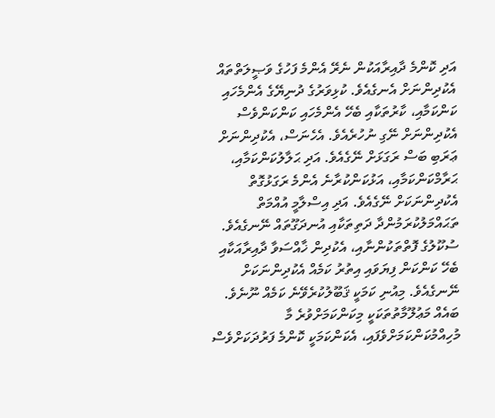އަދި ކޮންމެ ދާއިރާއަކުން ނެރޭ އެންމެ ފަހުގެ ވަޞީލަތްތައް އެކުދިންނަށް އެނގެއެވެ. ކުޅިވަރުގެ ދުނިޔޭގެ އެންމެހައި ކަންކަމާއި، ކާރުތަކާއި ބެހޭ އެންމެހައި ކަންކަންވެސް އެކުދިންނަށް ނޭގި ނުހުރެއެވެ. އެހެނަސް، އެކުދިންނަށް ޢަރަބި ބަސް ރަގަޅަށް ނޭގެއެވެ. އަދި ޙަލާލުކަންކަމާއި، ޙަރާމްކަންކަމާއި، އަޅުކަންކުރާނެ އެންމެ ރަގަޅުގޮތް އެކުދިންނަކަށް ނޭގެއެވެ. އަދި އިސްލާމީ އުއްމަތް ތަޙައްމަލުކުރަމުންދާ ދަތިތަކާއި އުނދަގޫތައް ނޭނގެއެވެ. ސުކޫލުގެ ފޮތްތަކުންނާއި، އެކުދިން ޚާއްސަވާ ދާއިރާއަކާއި ބެހޭ ކަންކަން ފިޔަވައި އިތުރު ކަމެއް އެކުދިންނަކަށް ނޭނގެއެވެ. މިއުނި ކަމަކީ ޤަބޫލުކުރެވޭނެ ކަމެއް ނޫނެވެ. ބައެއް މަޢުލޫމާތުތަކަކީ މިކަންކަމަށްވުރެ މާ މުހިއްމުކަންކަމަށްވެފައި، އެކަންކަމަކީ ކޮންމެ ފަރުދަކަށްވެސް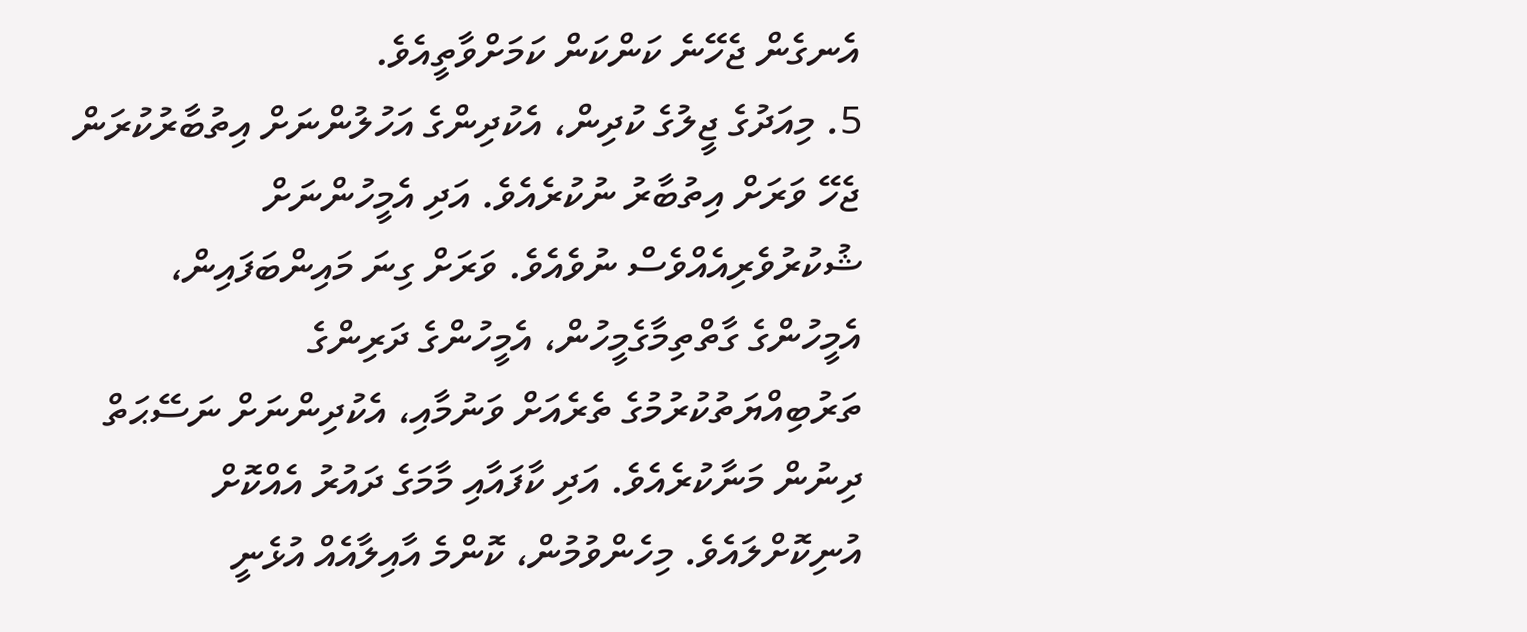އެނގެން ޖެހޭނެ ކަންކަން ކަމަށްވާތީއެވެ.
5. މިއަދުގެ ޖީލުގެ ކުދިން، އެކުދިންގެ އަހުލުންނަށް އިތުބާރުކުރަން ޖެހޭ ވަރަށް އިތުބާރު ނުކުރެއެވެ. އަދި އެމީހުންނަށް ޝުކުރުވެރިއެއްވެސް ނުވެއެވެ. ވަރަށް ގިނަ މައިންބަފައިން، އެމީހުންގެ ގާތްތިމާގެމީހުން، އެމީހުންގެ ދަރިންގެ ތަރުބިއްޔަތުކުރުމުގެ ތެރެއަށް ވަނުމާއި، އެކުދިންނަށް ނަސޭޙަތް ދިނުން މަނާކުރެއެވެ. އަދި ކާފައާއި މާމަގެ ދައުރު އެއްކޮށް އުނިކޮށްލައެވެ. މިހެންވުމުން، ކޮންމެ އާއިލާއެއް އުޅެނީ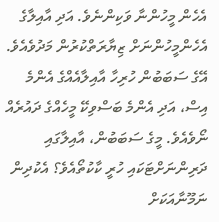އެހެން މީހުންނާ ވަކިންނެވެ. އަދި އާއިލާގެ އެހެންމީހުންނަށް ޒިޔާރަތްކުރުން މަދުވެއެވެ. އޭގެ ސަބަބުން ހުރިހާ އާއިލާއެއްގެ އެންމެ އިސް، އަދި އެންމެ ބަސްވިކޭ މީހެއްގެ ދައުރެއް ނޯވެއެވެ. މީގެ ސަބަބުން، އާއިލާގައި ދަރިންނަށްޓަކައި ހުރީ ކާކުތޯއެވެ؟ އެކުދިން ނަމޫނާއަކަށް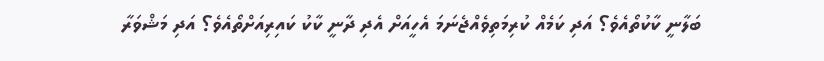ބަލާނީ ކާކުތޯއެވެ؟ އަދި ކަމެއް ކުރިމަތިވެއްޖެނަމަ އެހީއަށް އެދި ދާނީ ކާކު ކައިރިއަށްތޯއެވެ؟ އަދި މަޝްވަރާ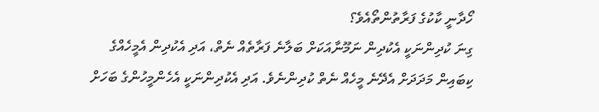ހޯދާނީ ކާކުގެ ފަރާތުންތޯއެވެ؟
ގިނަ ކުދިންނަކީ އެކުދިން ނަމޫނާއަކަށް ބަލާނެ ފަރާތެއް ނެތް، އަދި އެކުދިން އެމީހެއްގެ ކިބައިން މަދަދަށް އެދޭނެ މީހެއް ނެތް ކުދިންނެވެ. އަދި އެކުދިންނަކީ އެހެންމީހުންގެ ބަހަށް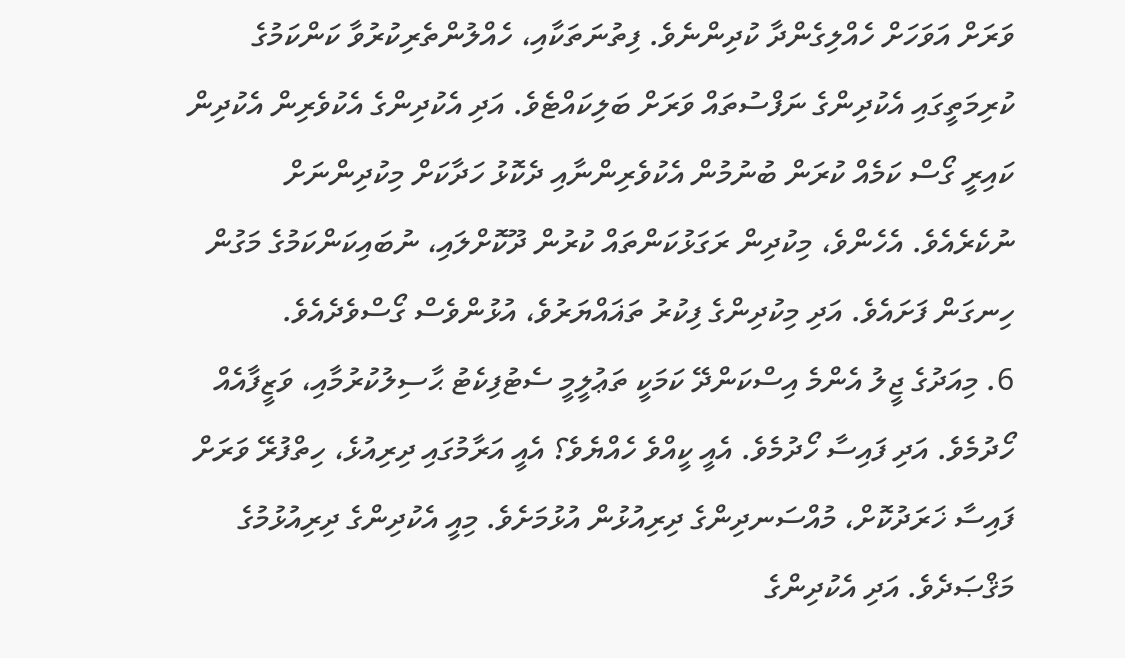ވަރަށް އަވަހަށް ހެއްލިގެންދާ ކުދިންނެވެ. ފިތުނަތަކާއި، ހެއްލުންތެރިކުރުވާ ކަންކަމުގެ ކުރިމަތީގައި އެކުދިންގެ ނަފްސުތައް ވަރަށް ބަލިކައްޓެވެ. އަދި އެކުދިންގެ އެކުވެރިން އެކުދިން ކައިރީ ގޯސް ކަމެއް ކުރަން ބުނުމުން އެކުވެރިންނާއި ދެކޮޅު ހަދާކަށް މިކުދިންނަށް ނުކެރެއެވެ. އެހެންވެ، މިކުދިން ރަގަޅުކަންތައް ކުރުން ދޫކޮށްލައި، ނުބައިކަންކަމުގެ މަގުން ހިނގަން ފަށައެވެ. އަދި މިކުދިންގެ ފިކުރު ތަޣައްޔަރުވެ، އުޅުންވެސް ގޯސްވެދެއެވެ.
6. މިއަދުގެ ޖީލު އެންމެ އިސްކަންދޭ ކަމަކީ ތަޢުލީމީ ސެޓުފިކެޓު ޙާސިލުކުރުމާއި، ވަޒީފާއެއް ހޯދުމެވެ. އަދި ފައިސާ ހޯދުމެވެ. އެއީ ކީއްވެ ހެއްޔެވެ؟ އެއީ އަރާމުގައި ދިރިއުޅެ، ހިތްފުރޭ ވަރަށް ފައިސާ ޚަރަދުކޮށް، މުއްސަނދިންގެ ދިރިއުޅުން އުޅުމަށެވެ. މިއީ އެކުދިންގެ ދިރިއުޅުމުގެ މަޤްޞަދެވެ. އަދި އެކުދިންގެ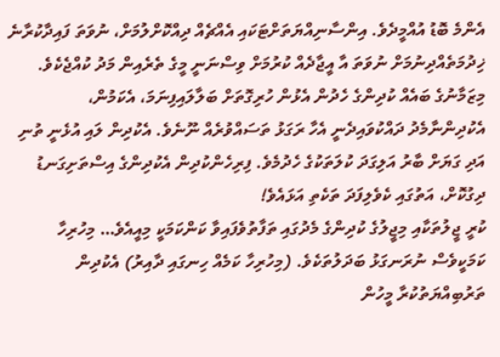އެންމެ ބޮޑު އުއްމީދެވެ. އިންސާނިއްޔަތަށްޓަކައި އެއްޗެއް ދިއްކޮށްލުމަށް، ނުވަތަ ފައިދާކުރާނެ ޚިދުމަތެއްދިނުމަށް ނުވަތަ އާ އީޖާދެއް ކުރުމަށް ވިސްނަނީ މީގެ ތެރެއިން މަދު ކުއްޖެކެވެ.
މިޒަމާނުގެ ބައެއް ކުދިންގެ ހެދުން އެޅުން ހުރިގޮތަށް ބަލާލައިފިނަމަ، އެކަމުން، އެކުދިންނާމެދު ދައްކުވައިދެނީ އެހާ ރަގަޅު ތަސައްވުރެއް ނޫނެވެ. އެކުދިން ލައި އުޅެނީ ތުނި އަދި ގަޔަށް ބާރު އަލިގަދަ ކުލަތަކުގެ ހެދުމެވެ. ފިރިހެންކުދިން އެކުދިންގެ އިސްތަށިގަނޑު ދިގުކޮށް، އަތުގައި ކެވެލިފަދަ ތަކެތި އަޅައެވެ!
ކުރީ ޖީލުތަކާއި މިޖީލުގެ ކުދިންގެ މެދުގައި ތަފާތުވެފައިވާ ކަންކަމަކީ މިއީއެވެ… މިހުރިހާ ކަމަކީވެސް ނުރަނގަޅު ބަދަލުތަކެވެ. (މިހުރިހާ ކަމެއް ހިނގައި ދާއިރު) އެކުދިން ތަރުބިއްޔަތުކުރާ މީހުން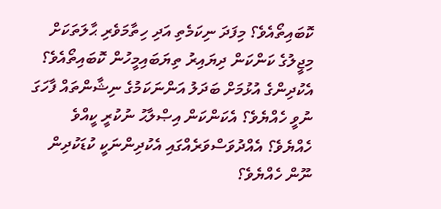ކޮބައިތޯއެވެ؟ މިފަދަ ނިކަމެތި އަދި ހިތާމަވެރި ޙާލަތަކަށް މިޖީލުގެ ކަންކަން ދިޔައިރު ތިޔަބައިމީހުން ކޮބައިތޯއެވެ؟ އެކުދިންގެ އުޅުމަށް ބަދަލު އަންނަކަމުގެ ނިޝާންތައް ފާހަގަ ނުވީ ހެއްޔެވެ؟ އެކަންކަން އިޞްލާޙު ނުކުރީ ކީއްވެ ހެއްޔެވެ؟ އެއްދުވަސްވަރެއްގައި އެކުދިންނަކީ ކުޑަކުދިން ނޫން ހެއްޔެވެ؟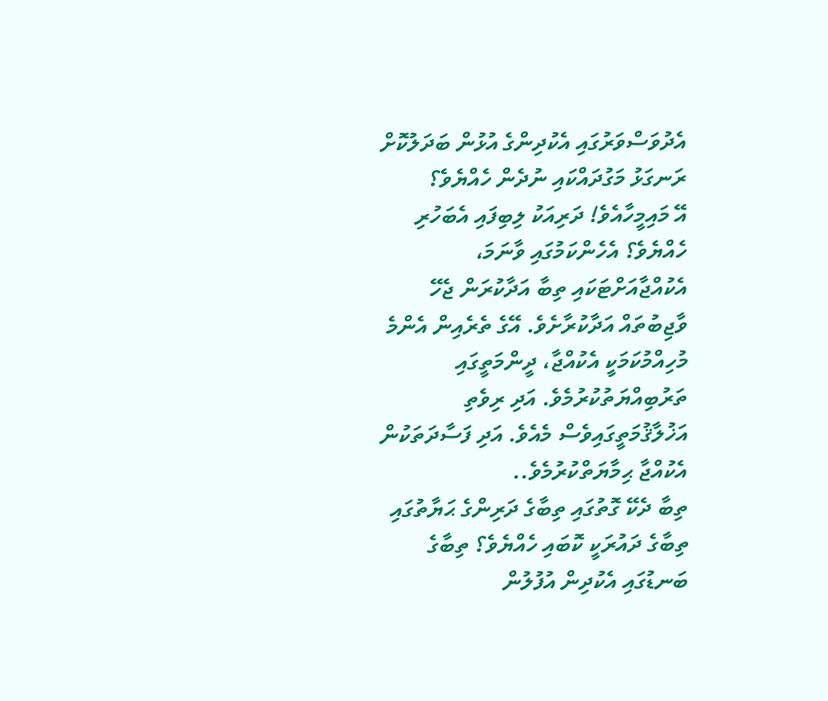އެދުވަސްވަރުގައި އެކުދިންގެ އުޅުން ބަދަލުކޮށް ރަނގަޅު މަގުދައްކައި ނުދެން ހެއްޔެވެ؟
އޭ މައިމީހާއެވެ! ދަރިއަކު ލިބިފައި އެބަހުރި ހެއްޔެވެ؟ އެހެންކަމުގައި ވާނަމަ، އެކުއްޖާއަށްޓަކައި ތިބާ އަދާކުރަން ޖެހޭ ވާޖިބުތައް އަދާކުރާށެވެ. އޭގެ ތެރެއިން އެންމެ މުހިއްމުކަމަކީ އެކުއްޖާ، ދީންމަތީގައި ތަރުބިއްޔަތުކުރުމެވެ. އަދި ރިވެތި އަޚުލާޤުމަތީގައިވެސް މެއެވެ. އަދި ފަސާދަތަކުން އެކުއްޖާ ޙިމާޔަތްކުރުމެވެ..
ތިބާ ދެކޭ ގޮތުގައި ތިބާގެ ދަރިންގެ ޙަޔާތުގައި ތިބާގެ ދައުރަކީ ކޮބައި ހެއްޔެވެ؟ ތިބާގެ ބަނޑުގައި އެކުދިން އުފުލުން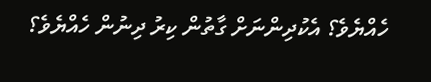ހެއްޔެވެ؟ އެކުދިންނަށް ގާތުން ކިރު ދިނުން ހެއްޔެވެ؟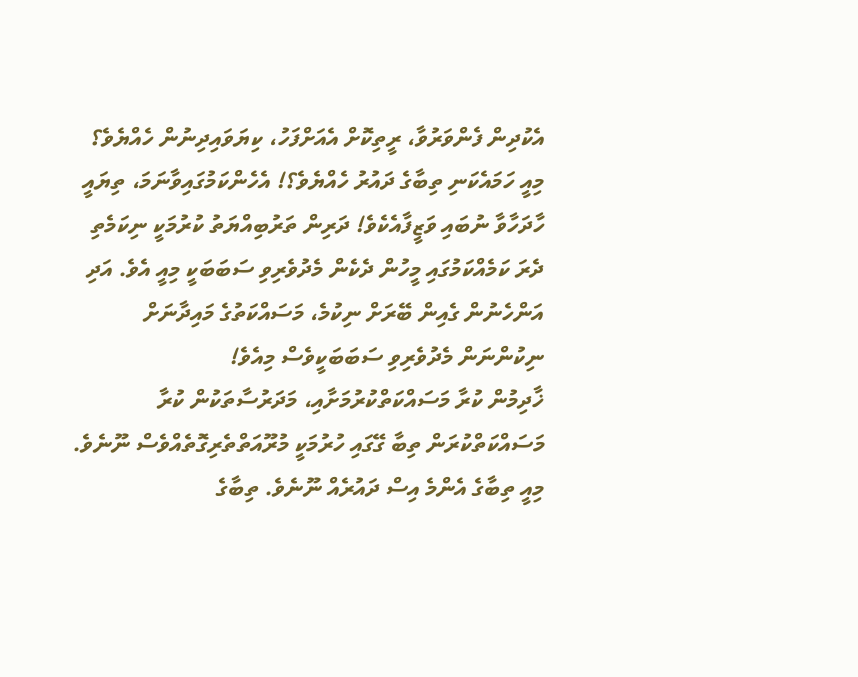އެކުދިން ފެންވަރުވާ، ރީތިކޮށް އެއަށްފަހު، ކިޔަވައިދިނުން ހެއްޔެވެ؟ މިއީ ހަމައެކަނި ތިބާގެ ދައުރު ހެއްޔެވެ؟! އެހެންކަމުގައިވާނަމަ، ތިޔައީ ހާދަހާވާ ނުބައި ވަޒީފާއެކެވެ! ދަރިން ތަރުބިއްޔަތު ކުރުމަކީ ނިކަމެތި ދެރަ ކަމެއްކަމުގައި މީހުން ދެކެން މެދުވެރިވި ސަބަބަކީ މިއީ އެވެ. އަދި އަންހެނުން ގެއިން ބޭރަށް ނިކުމެ، މަސައްކަތުގެ މައިދާނަށް ނިކުންނަން މެދުވެރިވި ސަބަބަކީވެސް މިއެވެ!
ޚާދިމުން ކުރާ މަސައްކަތްކުރުމަށާއި، މަދަރުސާތަކުން ކުރާ މަސައްކަތްކުރަން ތިބާ ގޭގައި ހުރުމަކީ މުރޫއަތްތެރިގޮތެއްވެސް ނޫނެވެ. މިއީ ތިބާގެ އެންމެ އިސް ދައުރެއް ނޫނެވެ. ތިބާގެ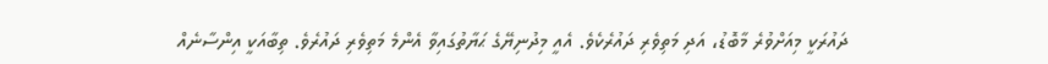ދައުރަކީ މިއަށްވުރެ މާބޮޑު، އަދި މަތިވެރި ދައުރެކެވެ. އެއީ މިދުނިޔޭގެ ޙަޔާތުގައިވާ އެންމެ މަތިވެރި ދައުރެވެ. ތިބާއަކީ އިންސާނެއް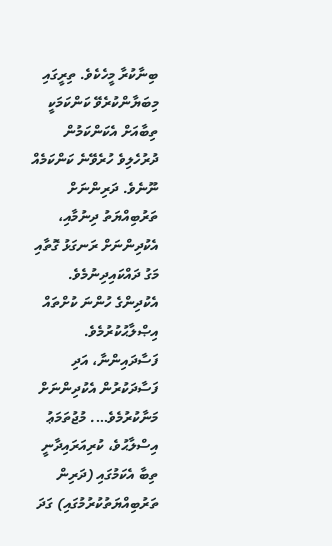ބިނާކުރާ މީހެކެވެ. ތިރީގައި މިބަޔާންކުރެވޭ ކަންކަމަކީ ތިބާއަށް އެކަންކަމުން ދުރުހެލިވެ ހުރެވޭނެ ކަންކަމެއް ނޫނެވެ. ދަރިންނަށް ތަރުބިއްޔަތު ދިނުމާއި، އެކުދިންނަށް ރަނގަޅު ގޮތާއި މަގު ދައްކައިދިނުމެވެ. އެކުދިންގެ ހުންނަ ކުށްތައް އިޞްލާޙުކުރުމެވެ. ފަސާދައިންނާ، އަދި ފަސާދަކުރުން އެކުދިންނަށް މަނާކުރުމެވެ…. މުޖުތަމަޢު އިސްލާޙުވެ، ކުރިއަރައިދާނީ ތިބާ އެކަމުގައި (ދަރިން ތަރުބިއްޔަތުކުރުމުގައި) ގަދަ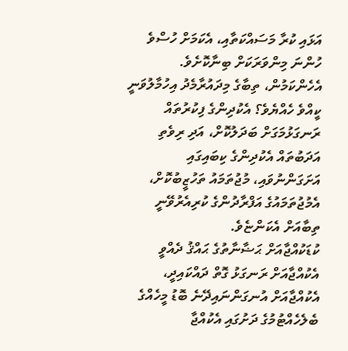އަޅައި ކުރާ މަސައްކަތާއި، އެކަމަށް ހުސްވެ ހުންނަ މިންވަރަކަށް ބިނާކޮށެވެ. އެހެންކަމުން، ތިބާގެ މިދައުރާމެދު އިހުމާލުވަނީ ކީއްވެ ހެއްޔެވެ؟ އެކުދިންގެ ފިކުރުތައް ރަނގަޅުމަގަށް ބަދަލުކޮށް، އަދި ރިވެތި އަދަބުތައް އެކުދިންގެ ކިބައިގައި އަށަގަންނުވައި، މުޖުތަމައު ތަހުޒީބުކޮށް، އެމުޖުތަމައުގެ އަފްރާދުންގެ ކުރިއެރުވޭނީ ތިބާއަށް އެކަންޏެވެ.
ކުޑަކުއްޖާއަށް ޙަޟާނާތުގެ ޙައްޤު ދެއްވީ އެކުއްޖާއަށް ރަނގަޅު ގޮތް ދައްކައިދީ، އެކުއްޖާއަށް އުނގަންނައިދޭނެ ބޮޑު މީހެއްގެ ބެލެހެއްޓުމުގެ ދަށުގައި އެކުއްޖާ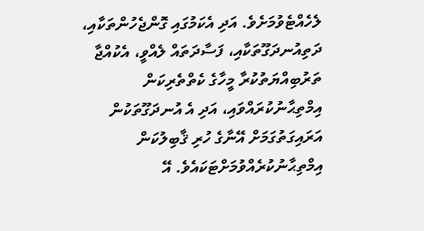ލެހެއްޓެވުމަށެވެ. އަދި އެކަމުގައި ގޮންޖެހުންތަކާއި، ދަތިއުނދަގޫތަކާއި، ފަސާދަތައް ލެއްވީ، އެކުއްޖާ ތަރުބިއްޔަތުކުރާ މީހާގެ ކެތްތެރިކަން އިމްތިޙާނުކުރައްވައި، އަދި އެ އުނދަގޫތަކުން އަރައިގަތުގަމަށް އޭނާގެ ހުރި ޤާބިލުކަން އިމްތިޙާނުކުރެއްވުމަށްޓަކައެވެ. އޭ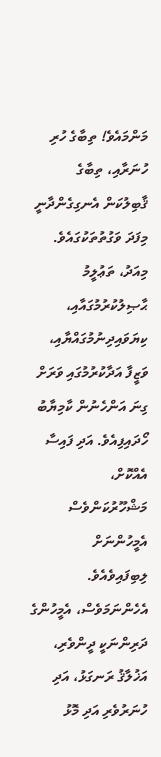މަންމައެވެ! ތިބާގެ ހުރި ހުނަރާއި، ތިބާގެ ޤާބިލުކަން އެނގިގެންދާނީ މިފަދަ ވަގުތުތަކުގައެވެ. މިއަދު، ތަޢުލީމު ޙާޞިލުކުރުމުގައާއި، ކިޔަވައިދިނުމުގައްޔާއި، ވަޒީފާ އަދާކުރުމުގައި ވަރަށް ގިނަ އަންހެނުން ކާމިޔާބު ހޯދައިފިއެވެ. އަދި ފައިސާ އެއްކޮށް، މަޝްހޫރުކަންވެސް އެމީހުންނަށް ލިބިފައިވެއެވެ. އެހެންނަމަވެސް، އެމީހުންގެ ދަރިންނަކީ ދީންވެރި، އަޚުލާޤު ރަނގަޅު، އަދި ހުނަރުވެރި އަދި މޮޅު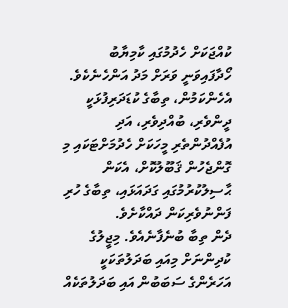ކުއްޖަކަށް ހެދުމުގައި ކާމިޔާބު ހޯދާފައިވަނީ ވަރަށް މަދު އަންހެނެކެވެ. އެހެންކަމުން، ތިބާގެ ކުޑަދަރިފުޅަކީ ދީންވެރި، ބުއްދިވެރި، އަދި އުފެއްދުންތެރި މީހަކަށް ހެދުމަށްޓަކައި މި ގޮންޖެހުން ޤަބޫލުކޮށް، އެކަން ޙާސިލުކުރުމުގައި ގަދައަޅައި، ތިބާގެ ހުރި ފަންނުވެރިކަން ދައްކާށެވެ.
ދެން ތިބާ ބުނެފާނެއެވެ. މިޖީލުގެ ކުދިންނަށް މިއައި ބަދަލުތަކަކީ އަހަރެންގެ ސަބަބުން އައި ބަދަލުތަކެއް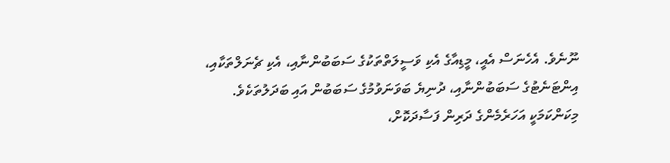ނޫނެވެ. އެހެނަސް އެއީ، މީޑިއާގެ އެކި ވަސީލަތްތަކުގެ ސަބަބުންނާއި، އެކި ޗެނަލްތަކާއި، އިންޓަނެޓުގެ ސަބަބުންނާއި، ދުނިޔެ ބަވަނަވުމުގެ ސަބަބުން އައި ބަދަލުތަކެވެ. މިކަންކަމަކީ އަހަރެމެންގެ ދަރިން ފަސާދަކޮށް،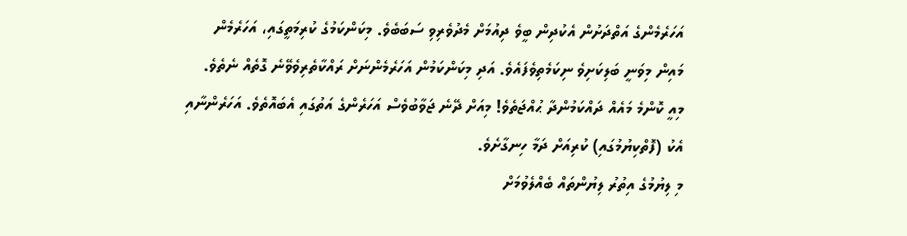އަހަރެމެންގެ އަތްދަށުން އެކުދިން ބީވެ ދިއުމަށް މެދުވެރިވި ސަބަބެވެ. މިކަންކަމުގެ ކުރިމަތީގައި، އަހަރެމެން މައިން މިވަނީ ބަލިކަށިވެ ނިކަމެތިވެފައެވެ. އަދި މިކަންކަމުން އަހަރެމެންނަށް ރައްކާތެރިވެވޭނެ ގޮތެއް ނެތެވެ.
މިއީ ކޮންމެ މައެއް ދައްކަމުންދާ ޙުއްޖަތެވެ! މިއަށް ދޭނެ ޖަވާބުވެސް އަހަރެންގެ އަތުގައި އެބައޮތެވެ. އަހަރެންނާއި އެކު (ފޮތްކިޔުމުގައި) ކުރިއަށް ދަމާ ހިނގާށެވެ.
މި ލިޔުމުގެ އިތުރު ލިޔުންތައް ބެއްލެވުމަށް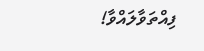ފިއްތަވާލައްވާ!